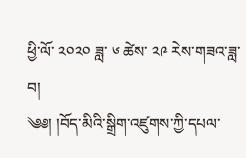ཕྱི་ལོ་ ༢༠༢༠ ཟླ་ ༦ ཚེས་ ༢༩ རེས་གཟའ་ཟླ་བ།
༄༅། །བོད་མིའི་སྒྲིག་འཛུགས་ཀྱི་དཔལ་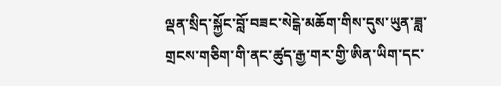ལྡན་སྲིད་སྐྱོང་བློ་བཟང་སེངྒེ་མཆོག་གིས་དུས་ཡུན་ཟླ་གྲངས་གཅིག་གི་ནང་ཚུད་རྒྱ་གར་གྱི་ཨིན་ཡིག་དང་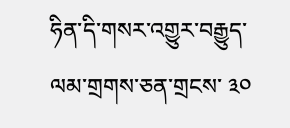ཧིན་དི་གསར་འགྱུར་བརྒྱུད་ལམ་གྲགས་ཅན་གྲངས་ ༣༠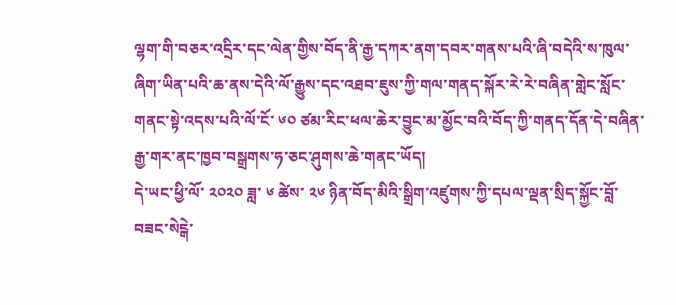ལྷག་གི་བཅར་འདྲིར་དང་ལེན་གྱིས་བོད་ནི་རྒྱ་དཀར་ནག་དབར་གནས་པའི་ཞི་བདེའི་ས་ཁུལ་ཞིག་ཡིན་པའི་ཆ་ནས་དེའི་ལོ་རྒྱུས་དང་འཐབ་ཇུས་ཀྱི་གལ་གནད་སྐོར་རེ་རེ་བཞིན་གླེང་སློང་གནང་སྟེ་འདས་པའི་ལོ་ངོ་ ༦༠ ཙམ་རིང་ཕལ་ཆེར་བྱུང་མ་མྱོང་བའི་བོད་ཀྱི་གནད་དོན་དེ་བཞིན་རྒྱ་གར་ནང་ཁྱབ་བསྒྲགས་ཧ་ཅང་ཤུགས་ཆེ་གནང་ཡོད།
དེ་ཡང་ཕྱི་ལོ་ ༢༠༢༠ ཟླ་ ༦ ཚེས་ ༢༦ ཉིན་བོད་མིའི་སྒྲིག་འཛུགས་ཀྱི་དཔལ་ལྡན་སྲིད་སྐྱོང་བློ་བཟང་སེངྒེ་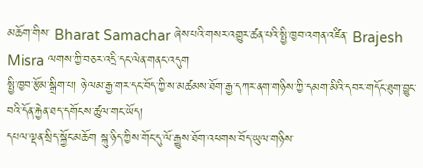མཆོག་གིས་ Bharat Samachar ཞེས་པའི་གསར་འགྱུར་ཚན་པའི་སྤྱི་ཁྱབ་འགན་འཛིན་ Brajesh Misra ལགས་ཀྱི་བཅར་འདྲི་དང་ལེན་གནང་འདུག
སྤྱི་ཁྱབ་རྩོམ་སྒྲིག་པ། ཉེ་ལམ་རྒྱ་གར་དང་བོད་ཀྱི་ས་མཚམས་ཐོག་རྒྱ་དཀར་ནག་གཉིས་ཀྱི་དམག་མིའི་དབར་གདོང་ཐུག་བྱུང་བའི་དོན་རྐྱེན་ཐད་དགོངས་ཚུལ་གང་ཡོད།
དཔལ་ལྡན་སྲིད་སྐྱོང་མཆོག སྐུ་ཉིད་ཀྱིས་གོང་དུ་ལོ་རྒྱུས་ཐོག་འཕགས་བོད་ཡུལ་གཉིས་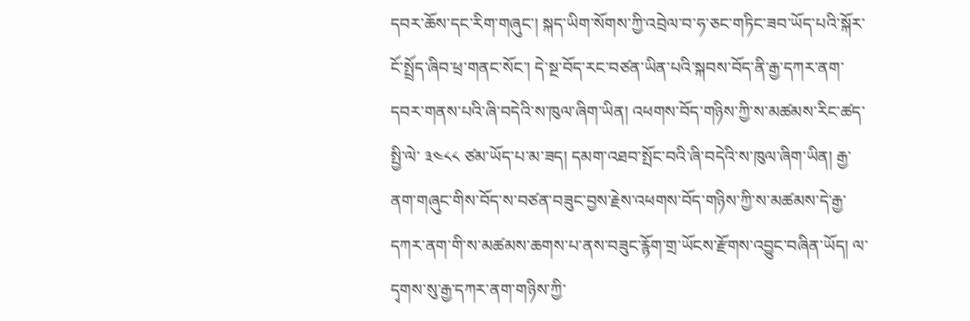དབར་ཆོས་དང་རིག་གཞུང་། སྐད་ཡིག་སོགས་ཀྱི་འབྲེལ་བ་ཧ་ཅང་གཏིང་ཟབ་ཡོད་པའི་སྐོར་ངོ་སྤྲོད་ཞིབ་ཕྲ་གནང་སོང་། དེ་སྔ་བོད་རང་བཙན་ཡིན་པའི་སྐབས་བོད་ནི་རྒྱ་དཀར་ནག་དབར་གནས་པའི་ཞི་བདེའི་ས་ཁུལ་ཞིག་ཡིན། འཕགས་བོད་གཉིས་ཀྱི་ས་མཚམས་རིང་ཚད་སྤྱི་ལེ་ ༣༤༨༨ ཙམ་ཡོད་པ་མ་ཟད། དམག་འཐབ་སྤོང་བའི་ཞི་བདེའི་ས་ཁུལ་ཞིག་ཡིན། རྒྱ་ནག་གཞུང་གིས་བོད་ས་བཙན་བཟུང་བྱས་རྗེས་འཕགས་བོད་གཉིས་ཀྱི་ས་མཚམས་དེ་རྒྱ་དཀར་ནག་གི་ས་མཚམས་ཆགས་པ་ནས་བཟུང་རྙོག་གྲ་ཡོངས་རྫོགས་འབྱུང་བཞིན་ཡོད། ལ་དྭགས་སུ་རྒྱ་དཀར་ནག་གཉིས་ཀྱི་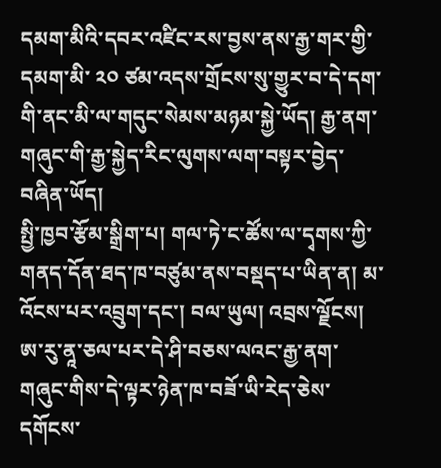དམག་མིའི་དབར་འཛིང་རས་བྱས་ནས་རྒྱ་གར་གྱི་དམག་མི་ ༢༠ ཙམ་འདས་གྲོངས་སུ་གྱུར་བ་དེ་དག་གི་ནང་མི་ལ་གདུང་སེམས་མཉམ་སྐྱེ་ཡོད། རྒྱ་ནག་གཞུང་གི་རྒྱ་སྐྱེད་རིང་ལུགས་ལག་བསྟར་བྱེད་བཞིན་ཡོད།
སྤྱི་ཁྱབ་རྩོམ་སྒྲིག་པ། གལ་ཏེ་ང་ཚོས་ལ་དྭགས་ཀྱི་གནད་དོན་ཐད་ཁ་བཙུམ་ནས་བསྡད་པ་ཡིན་ན། མ་འོངས་པར་འབྲུག་དང་། བལ་ཡུལ། འབྲས་ལྗོངས། ཨ་རུ་ནཱ་ཅལ་པར་དེ་ཤི་བཅས་ལའང་རྒྱ་ནག་གཞུང་གིས་དེ་ལྟར་ཉེན་ཁ་བཟོ་ཡི་རེད་ཅེས་དགོངས་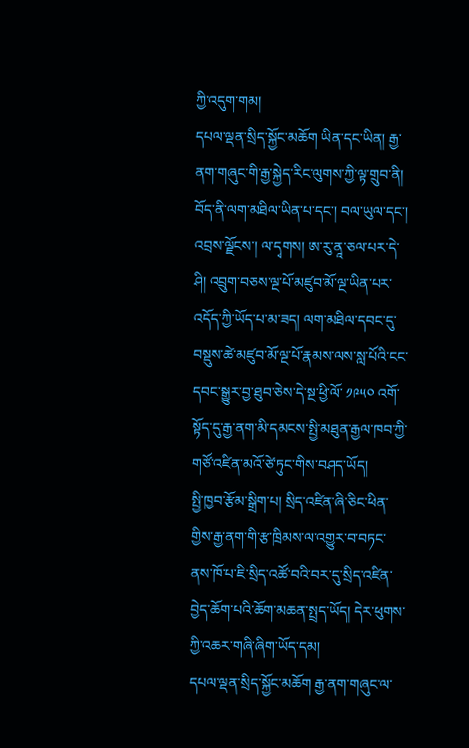ཀྱི་འདུག་གམ།
དཔལ་ལྡན་སྲིད་སྐྱོང་མཆོག ཡིན་དང་ཡིན། རྒྱ་ནག་གཞུང་གི་རྒྱ་སྐྱེད་རིང་ལུགས་ཀྱི་ལྟ་གྲུབ་ནི། བོད་ནི་ལག་མཐིལ་ཡིན་པ་དང་། བལ་ཡུལ་དང་། འབྲས་ལྗོངས་། ལ་དྭགས། ཨ་རུ་ནཱ་ཅལ་པར་དེ་ཤི། འབྲུག་བཅས་ལྔ་པོ་མཛུབ་མོ་ལྔ་ཡིན་པར་འདོད་ཀྱི་ཡོད་པ་མ་ཟད། ལག་མཐིལ་དབང་དུ་བསྡུས་ཚེ་མཛུབ་མོ་ལྔ་པོ་རྣམས་ལས་སླ་པོའི་ངང་དབང་སྒྱུར་བྱ་ཐུབ་ཅེས་དེ་སྔ་ཕྱི་ལོ་ ༡༩༥༠ འགོ་སྟོད་དུ་རྒྱ་ནག་མི་དམངས་སྤྱི་མཐུན་རྒྱལ་ཁབ་ཀྱི་གཙོ་འཛིན་མའོ་ཙེ་ཏུང་གིས་བཤད་ཡོད།
སྤྱི་ཁྱབ་རྩོམ་སྒྲིག་པ། སྲིད་འཛིན་ཞི་ཅིང་ཕིན་གྱིས་རྒྱ་ནག་གི་རྩ་ཁྲིམས་ལ་འགྱུར་བ་བཏང་ནས་ཁོ་པ་ཇི་སྲིད་འཚོ་བའི་བར་དུ་སྲིད་འཛིན་བྱེད་ཆོག་པའི་ཆོག་མཆན་སྤྲད་ཡོད། དེར་ཕུགས་ཀྱི་འཆར་གཞི་ཞིག་ཡོད་དམ།
དཔལ་ལྡན་སྲིད་སྐྱོང་མཆོག རྒྱ་ནག་གཞུང་ལ་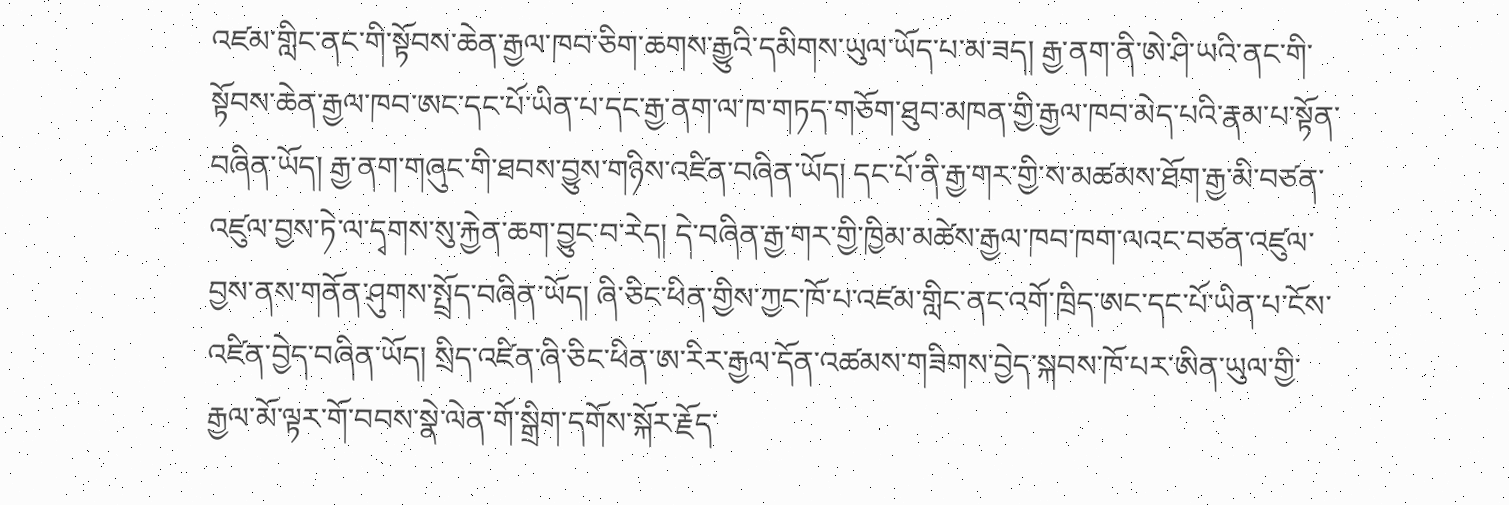འཛམ་གླིང་ནང་གི་སྟོབས་ཆེན་རྒྱལ་ཁབ་ཅིག་ཆགས་རྒྱུའི་དམིགས་ཡུལ་ཡོད་པ་མ་ཟད། རྒྱ་ནག་ནི་ཨེ་ཤི་ཡའི་ནང་གི་སྟོབས་ཆེན་རྒྱལ་ཁབ་ཨང་དང་པོ་ཡིན་པ་དང་རྒྱ་ནག་ལ་ཁ་གཏད་གཅོག་ཐུབ་མཁན་གྱི་རྒྱལ་ཁབ་མེད་པའི་རྣམ་པ་སྟོན་བཞིན་ཡོད། རྒྱ་ནག་གཞུང་གི་ཐབས་བྱུས་གཉིས་འཛིན་བཞིན་ཡོད། དང་པོ་ནི་རྒྱ་གར་གྱི་ས་མཚམས་ཐོག་རྒྱ་མི་བཙན་འཛུལ་བྱས་ཏེ་ལ་དྭགས་སུ་རྐྱེན་ཆག་བྱུང་བ་རེད། དེ་བཞིན་རྒྱ་གར་གྱི་ཁྱིམ་མཚེས་རྒྱལ་ཁབ་ཁག་ལའང་བཙན་འཛུལ་བྱས་ནས་གནོན་ཤུགས་སྤྲོད་བཞིན་ཡོད། ཞི་ཅིང་ཕིན་གྱིས་ཀྱང་ཁོ་པ་འཛམ་གླིང་ནང་འགོ་ཁྲིད་ཨང་དང་པོ་ཡིན་པ་ངོས་འཛིན་བྱེད་བཞིན་ཡོད། སྲིད་འཛིན་ཞི་ཅིང་ཕིན་ཨ་རིར་རྒྱལ་དོན་འཚམས་གཟིགས་བྱེད་སྐབས་ཁོ་པར་ཨིན་ཡུལ་གྱི་རྒྱལ་མོ་ལྟར་གོ་བབས་སྣེ་ལེན་གོ་སྒྲིག་དགོས་སྐོར་རྗོད་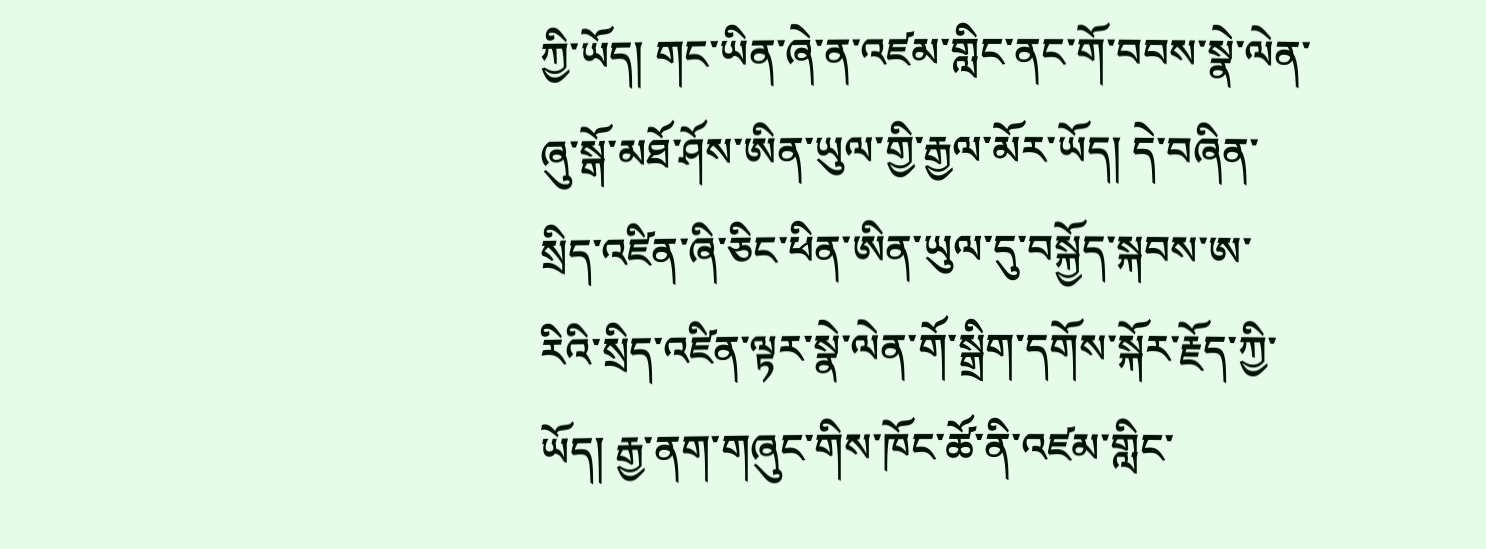ཀྱི་ཡོད། གང་ཡིན་ཞེ་ན་འཛམ་གླིང་ནང་གོ་བབས་སྣེ་ལེན་ཞུ་སྒོ་མཐོ་ཤོས་ཨིན་ཡུལ་གྱི་རྒྱལ་མོར་ཡོད། དེ་བཞིན་སྲིད་འཛིན་ཞི་ཅིང་ཕིན་ཨིན་ཡུལ་དུ་བསྐྱོད་སྐབས་ཨ་རིའི་སྲིད་འཛིན་ལྟར་སྣེ་ལེན་གོ་སྒྲིག་དགོས་སྐོར་རྗོད་ཀྱི་ཡོད། རྒྱ་ནག་གཞུང་གིས་ཁོང་ཚོ་ནི་འཛམ་གླིང་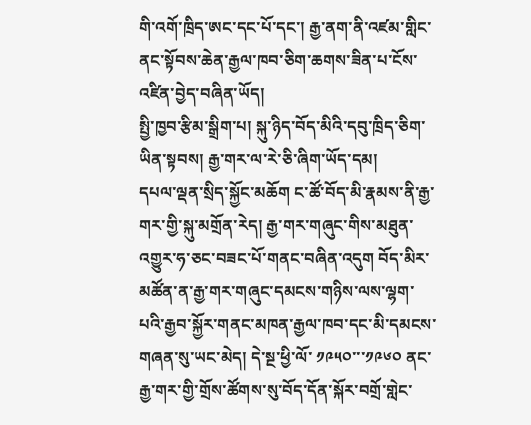གི་འགོ་ཁྲིད་ཨང་དང་པོ་དང་། རྒྱ་ནག་ནི་འཛམ་གླིང་ནང་སྟོབས་ཆེན་རྒྱལ་ཁབ་ཅིག་ཆགས་ཟིན་པ་ངོས་འཛིན་བྱེད་བཞིན་ཡོད།
སྤྱི་ཁྱབ་རྩིམ་སྒྲིག་པ། སྐུ་ཉིད་བོད་མིའི་དབུ་ཁྲིད་ཅིག་ཡིན་སྟབས། རྒྱ་གར་ལ་རེ་ཅི་ཞིག་ཡོད་དམ།
དཔལ་ལྡན་སྲིད་སྐྱོང་མཆོག ང་ཚོ་བོད་མི་རྣམས་ནི་རྒྱ་གར་གྱི་སྐུ་མགྲོན་རེད། རྒྱ་གར་གཞུང་གིས་མཐུན་འགྱུར་ཧ་ཅང་བཟང་པོ་གནང་བཞིན་འདུག བོད་མིར་མཚོན་ན་རྒྱ་གར་གཞུང་དམངས་གཉིས་ལས་ལྷག་པའི་རྒྱབ་སྐྱོར་གནང་མཁན་རྒྱལ་ཁབ་དང་མི་དམངས་གཞན་སུ་ཡང་མེད། དེ་སྔ་ཕྱི་ལོ་ ༡༩༥༠་་་༡༩༦༠ ནང་རྒྱ་གར་གྱི་གྲོས་ཚོགས་སུ་བོད་དོན་སྐོར་བགྲོ་གླེང་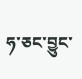ཧ་ཅང་བྱུང་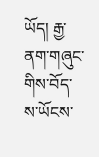ཡོད། རྒྱ་ནག་གཞུང་གིས་བོད་ས་ཡོངས་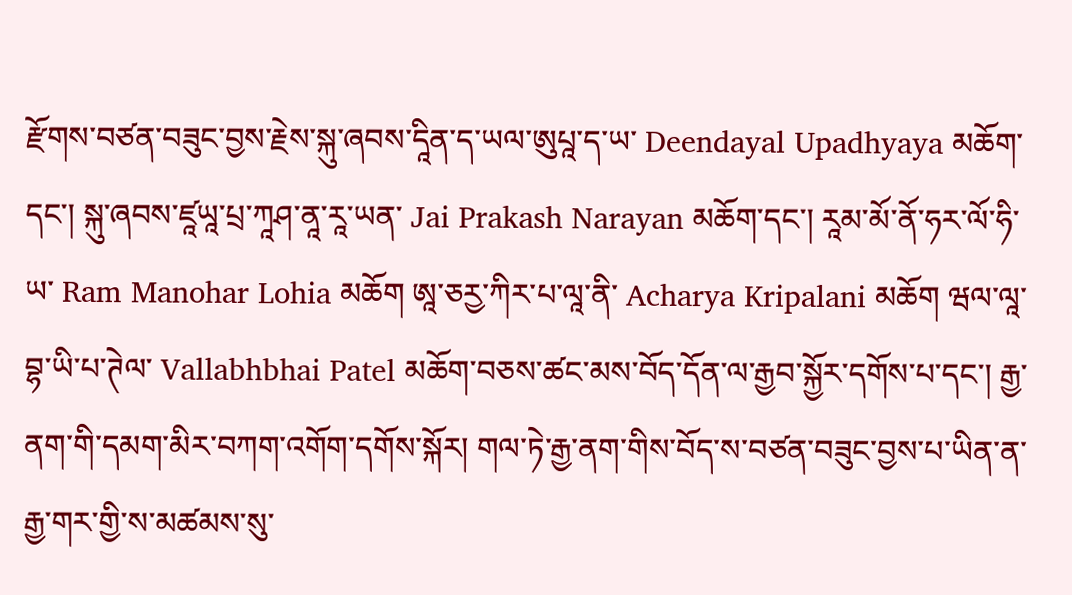རྫོགས་བཙན་བཟུང་བྱས་རྗེས་སྐུ་ཞབས་དཱིན་ད་ཡལ་ཨུཔཱ་ད་ཡ་ Deendayal Upadhyaya མཆོག་དང་། སྐུ་ཞབས་ཛཱཡཱ་པྲ་ཀཱཤ་ནཱ་རཱ་ཡན་ Jai Prakash Narayan མཆོག་དང་། རཱམ་མོ་ནོ་ཧར་ལོ་ཧི་ཡ་ Ram Manohar Lohia མཆོག ཨཱ་ཅརྱ་ཀིར་པ་ལཱ་ནི་ Acharya Kripalani མཆོག ཝལ་ལཱ་བྷ་ཡི་པ་ཊེལ་ Vallabhbhai Patel མཆོག་བཅས་ཚང་མས་བོད་དོན་ལ་རྒྱབ་སྐྱོར་དགོས་པ་དང་། རྒྱ་ནག་གི་དམག་མིར་བཀག་འགོག་དགོས་སྐོར། གལ་ཏེ་རྒྱ་ནག་གིས་བོད་ས་བཙན་བཟུང་བྱས་པ་ཡིན་ན་རྒྱ་གར་གྱི་ས་མཚམས་སུ་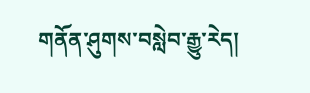གནོན་ཤུགས་བསླེབ་རྒྱུ་རེད།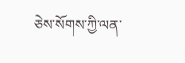ཅེས་སོགས་ཀྱི་ལན་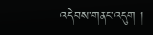འདེབས་གནང་འདུག །